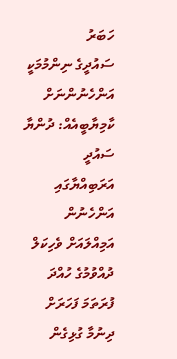ހަބަރު
ސައުދީގެ ނިންމުމަކީ އަންހެނުންނަށް ކާމިޔާބީއެއް: ދުންޔާ
ސައުދީ އަރަބިއްޔާގައި އަންހެނުން އަމިއްލައަށް ވެހިކަލް ދުއްވުމުގެ ހުއްދަ ފުރަތަމަ ފަހަރަށް ދިނުމާ ގުޅިގެން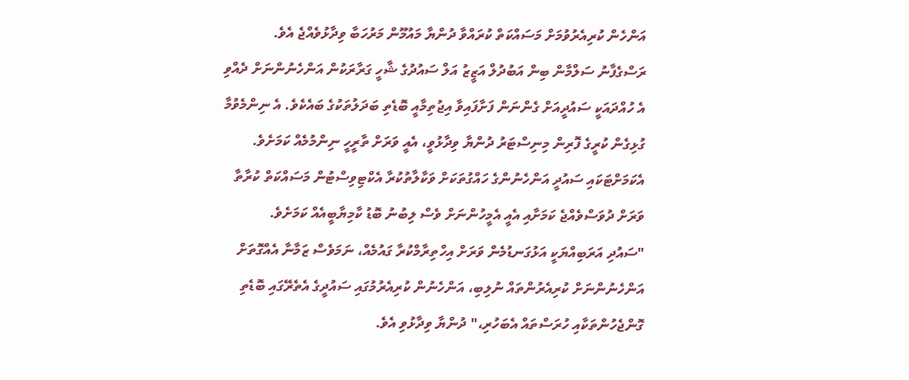އަންހެން ކުރިއެރުވުމަށް މަސައްކަތް ކުރައްވާ ދުންޔާ މައުމޫން މަރުހަބާ ވިދާޅުވެއްޖެ އެވެ.
ރަސްގެފާނު ސަލްމާން ބިން އަބުދުލް އަޒީޒު އަލް ސައުދުގެ ޝާހީ ގަރާރަކުން އަންހެނުންނަށް ދެއްވި އެ ހުއްދައަކީ ސައުދީއަށް ގެންނަން ފަށާފައިވާ އިޖުތިމާއީ ބޮޑެތި ބަދަލުތަކުގެ ބައެކެވެ. އެ ނިންމެވުމާ ގުޅިގެން ކުރީގެ ފޮރިން މިނިސްޓަރު ދުންޔާ ވިދާޅުވީ، އެއީ ވަރަށް ތާރީހީ ނިންމުމެއް ކަމަށެވެ. އެކަމަށްޓަކައި ސައުދީ އަންހެނުންގެ ހައްގުތަކަށް ވަކާލާތުކުރާ އެކްޓިވިސްޓުން މަސައްކަތް ކުރާތާ ވަރަށް ދުވަސްވެއްޖެ ކަމަށާއި އެއީ އެމީހުންނަށް ވެސް ލިބުނު ބޮޑު ކާމިޔާބީއެއް ކަމަށެވެ.
"ސައުދި އަރަބިއްޔަކީ އަޅުގަނޑުމެން ވަރަށް އިހްތިރާމްކުރާ ގައުމެއް، ނަމަވެސް ޒަމާނާ އެއްގޮތަށް އަންހެނުންނަށް ކުރިއެރުންތައް ނުލިބި، އަންހެނުން ކުރިއެރުމުގައި ސައުދީގެ އެތެރޭގައި ބޮޑެތި ގޮންޖެހުންތަކާއި ހުރަސްތައް އެބަހުރި،" ދުންޔާ ވިދާޅުވި އެވެ.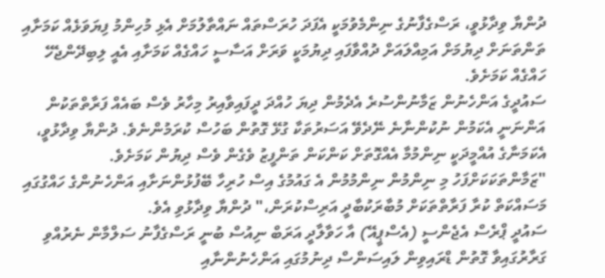ދުންޔާ ވިދާޅުވީ، ރަސްގެފާނުގެ ނިންމެވުމަކީ އެފަދަ ހުރަސްތައް ނައްތާލުމަށް އެޅި މުހިންމު ފިޔަވަޅެއް ކަމަށާއި ތަންތަނަށް ދިޔުމަށް އަމިއްލައަށް ދުއްވާފައި ދިޔުމަކީ ވަރަށް އަސާސީ ހައްގެއް ކަމަށާއި އެއީ ލިބިދޭންޖެހޭ ހައްގެއް ކަމަށެވެ.
ސައުދީގެ އަންހެނުން ޒަމާނުންސުރެ އެދެމުން ދިޔަ ހުއްދަ ދީފައިވާއިރު މިހާރު ވެސް ބައެއް ފަރާތްތަކުން އަންނަނީ އެކަމުން ނުކުންނާނެ ނޭދެވޭ އަސަރުތަކާ ގުޅޭ ގޮތުން ބަހުސް ކުރަމުންނެވެ. ދުންޔާ ވިދާޅުވީ، އެކަމަނާގެ އުއްމީދަކީ ނިންމުމާ އެއްގޮތަށް ކަންކަން ތަންފީޒު ވެގެން ވެސް ދިޔުން ކަމަށެވެ.
"ޒަމާންތަކަކަށްފަހު މި ނިންމުން ނިންމުމުން އެ ގައުމުގެ އިސް ހުރިހާ ބޭފުޅުންނަށާއި އަންހެނުންގެ ހައްގުގައި މަސައްކަތް ކުރާ ފަރާތްތަކަށް މުބާރަކުބާދީ އަރިސްކުރަން،" ދުންޔާ ވިދާޅުވި އެވެ.
ސައުދީ ޕްރެސް އެޖެންސީ (އެސްޕީއޭ) އާ ހަވާލާދީ އަރަބް ނިއުސް ބުނީ ރަސްގެފާނު ސަލްމާން ނެރުއްވި ގަރާރުގައިވާ ގޮތުން ޑްރައިވިން ލައިސަންސް ދިނުމުގައި އަންހެނުންނާއި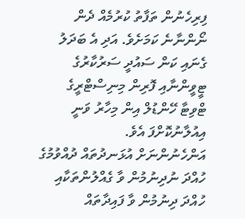ފިރިހެނުން ތަފާތު ކުރުމެއް ދެން ނޯންނާނެ ކަމަށެވެ. އަދި އެ ބަދަލު ގެނައި ކަން ސައުދީ ސަރުކާރުގެ ޓީވީންނާއި ފޮރިން މިނިސްޓްރީގެ ޓްވިޓާ ހޭންޑުލް އިން މިހާރު ވަނީ އިއުލާނުކޮށްފަ އެވެ.
އަންހެނުންނަށް އުޅަނދުތައް ދުއްވުމުގެ ހުއްދަ ނުދިނުމުން ވާ ގެއްލުންތަކާއި ހުއްދަ ދިނުމުން ވާ ފައިދާތައް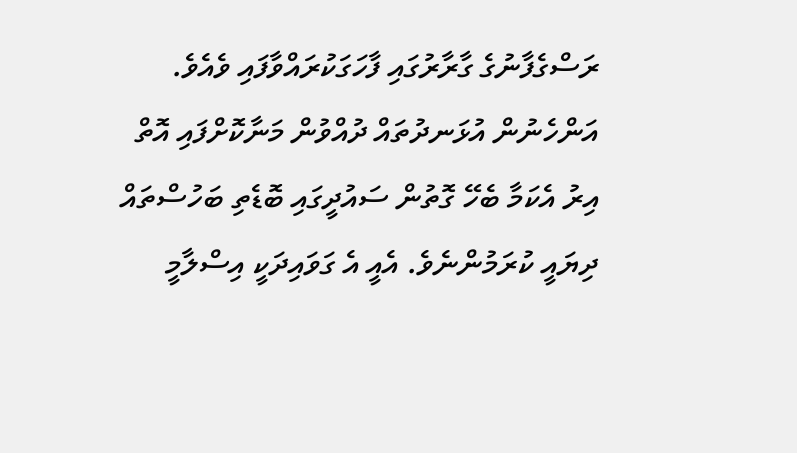ރަސްގެފާނުގެ ގާރާރުގައި ފާހަގަކުރައްވާފައި ވެއެވެ.
އަންހެނުން އުޅަނދުތައް ދުއްވުން މަނާކޮށްފައި އޮތް އިރު އެކަމާ ބެހޭ ގޮތުން ސައުދީގައި ބޮޑެތި ބަހުސްތައް ދިޔައީ ކުރަމުންނެވެ. އެއީ އެ ގަވައިދަކީ އިސްލާމީ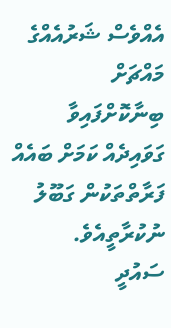އެއްވެސް ޝަރުއެއްގެ މައްޗަށް ބިނާކޮށްފައިވާ ގަވައިދެއް ކަމަށް ބައެއް ފަރާތްތަކުން ގަބޫލު ނުކުރާތީއެވެ.
ސައުދީ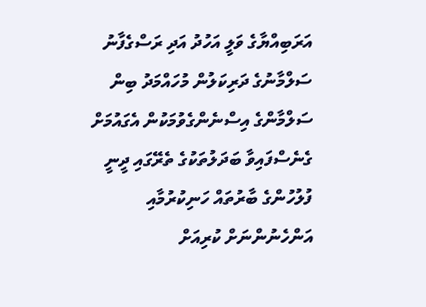އަރަބިއްޔާގެ ވަލީ އަހުދު އަދި ރަސްގެފާނު ސަލްމާނުގެ ދަރިކަލުން މުހައްމަދު ބިން ސަލްމާންގެ އިސްނެންގެވުމަކުން އެގައުމަށް ގެނެސްފައިވާ ބަދަލުތަކުގެ ތެރޭގައި ދީނީ ފުލުހުންގެ ބާރުތައް ހަނިކުރުމާއި އަންހެނުންނަށް ކުރިއަށް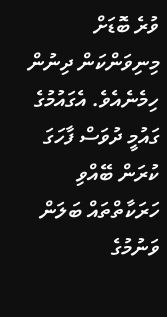ވުރެ ބޮޑަށް މިނިވަންކަން ދިނުން ހިމެނެއެވެ. އެގައުމުގެ ގައުމީ ދުވަސް ފާހަގަ ކުރަން ބޭއްވި ހަރަކާތްތައް ބަލަން ވަނުމުގެ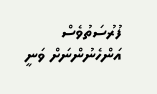ފުރުސަތުވެސް އަންހެނުންނަށް ވަނީ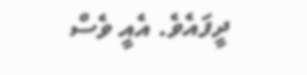ދީފައެވެ. އެއީ ވެސް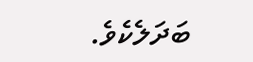ބަދަލެކެވެ.